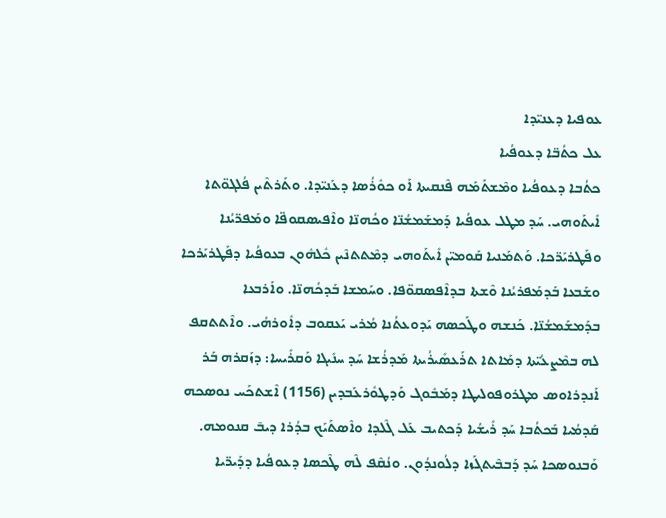ܥܘܦܝܐ ܕܥܢܝ̈ܕܐ
ܥܠ ܟܬܳܒ̈ܐ ܕܥܘܦܳܝܐ
ܟܬܳܒܐ ܕܥܘܦܳܝܐ ܘܡܶܫܬܰܡܰܗ ܦܶܢܩܝܬܐ ܐܰܘ ܟܘܽܪܳܣܐ ܕܥܰܢܝ̈ܕܐ. ܘܬܰܪܬܶܝܢ ܦܳܠܓܘ̈ܬܐ ܐܺܝܬܰܘܗܝ. ܚܰܕ ܡܛܠ ܥܘܦܳܝܐ ܕܰܡܫܰܡܫܳܢ̈ܐ ܘܟܳܗܢ̈ܐ ܘܐܶܦܝܣܩܘܦ̈ܐ ܘܡܰܦܪ̈ܝܳܢܐ ܘܦܰܛܪܝܰܪ̈ܟܐ. ܘܰܬܡܰܢܝܐ ܩܰܘܡܝ̈ܢ ܐܺܝܬܰܘܗܝ ܕܡܶܬܬܢܶܝܢ ܟܽܠܗܽܘܢ ܒܥܘܦܳܝܐ ܕܦܰܛܪܝܰܪܟܐ ܘܫܰܒܥܐ ܒܰܕܡܰܦܪܝܳܢܐ ܘܶܫܬܐ ܒܕܐܶܦܣܩܘ̈ܦܐ. ܘܚܰܡܫܐ ܒܰܕܟܳܗܢ̈ܐ. ܘܐܰܪܒܥܐ ܒܕܰܡܫܰܡܫܳܢ̈ܐ. ܟܰܢܫܗ ܘܛܰܟܣܗ ܝܰܕܘܥܬܳܢܐ ܡܳܪܝ ܝܰܥܩܘܒ ܕܐܽܘܪܗܳܝ. ܘܐܶܬܬܩܦ ܠܗ ܒܡܶܨܥܳܝ̈ܬܐ ܕܡܰܐܬܐ ܬܪܰܥܣܺܝܪܳܝܬܐ ܡܰܕܪܳܫܐ ܚܰܕ ܚܢܺܝܓܐ ܘܰܩܪܺܝܚܐ: ܕܙܰܩܪܗ ܒܰܪ ܐܰܢܕܪܐܘܣ ܡܛܪܘܦܘܠܝܛܐ ܕܡܰܒܽܘܓ ܘܰܕܛܘܽܪܥܰܒܕܝܢ (1156) ܐܶܫܬܟܰܚ ܢܘܣܟܗ ܩܰܕܡܳܝܐ ܒܰܟܬܳܒܐ ܚܰܕ ܪܺܝܫܳܝܐ ܕܰܟܬܝܒ ܥܰܠ ܓܶܠܕܐ ܘܐܶܣܬܰܝܰܟ ܒܕܳܪܐ ܕܝܒ̄ ܩܢܘܡܗ. ܘܰܒܢܘܣܟܐ ܚܰܕ ܕܰܒܒܶܝܬܓܰܙܐ ܕܠܳܘܢܕܳܘܢ. ܘܢܳܩܶܦ ܠܶܗ ܛܶܟܣܐ ܕܥܘܦܳܝܐ ܕܕܰܝܪ̈ܝܐ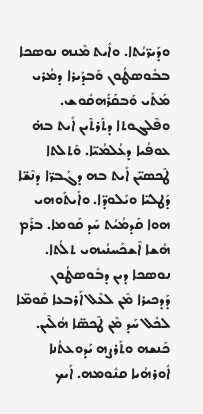ܘܕܰܝܪ̈ܝܳܬܐ. ܘܐܺܝܬ ܡܶܢܗ ܢܘܣܟܐ ܒܒܽܘܣܛܳܘܢ ܘܰܒܕܰܝܪܐ ܕܡܳܪܝ ܡܰܬܰܝ ܘܰܒܩܰܪܰܗܩܽܘܫ.
ܘܦܶܠܓܘܬܐ ܕܬܰܪܬܶܝܢ ܐܺܝܬ ܒܗ̇ ܥܘܦܳܝܐ ܕܥܳܠܡܳܝ̈ܐ. ܘܰܬܠܬܐ ܛܶܟܣܝ̈ܢ ܐܺܝܬ ܒܗ ܕܓܰܒܪ̈ܐ ܕܢܶܫ̈ܐ ܕܰܛܠܝ̈ܐ ܘܝܰܠܘܕ̈ܐ. ܘܐܺܝܬܰܘܗܝ ܗܘܐ ܩܰܕܡܳܝܳܬ ܚܰܕ ܩܰܘܡܐ. ܒܪܰܡ ܗܳܫܐ ܐܶܫܟܰܚܢܳܝܗܝ ܬܠܳܬܐ. ܢܘܣܟܐ ܕܝܢ ܕܒܽܘܣܛܳܘܢ ܕܰܕܟܝܪܐ ܡܶܢ ܠܥܶܠ ܐܰܪܒܥܐ ܩܰܘܡ̈ܐ ܠܟܽܠ ܚܰܕ ܡܶܢ ܛܶܟܣ̈ܐ ܗܳܠܶܝܢ. ܟܰܢܫܗ ܘܬܰܪܨܗ ܝܰܕܘܥܬܳܢܐ ܐܽܘܪܗܳܝܐ ܩܢܽܘܡܗ. ܐܰܝܟ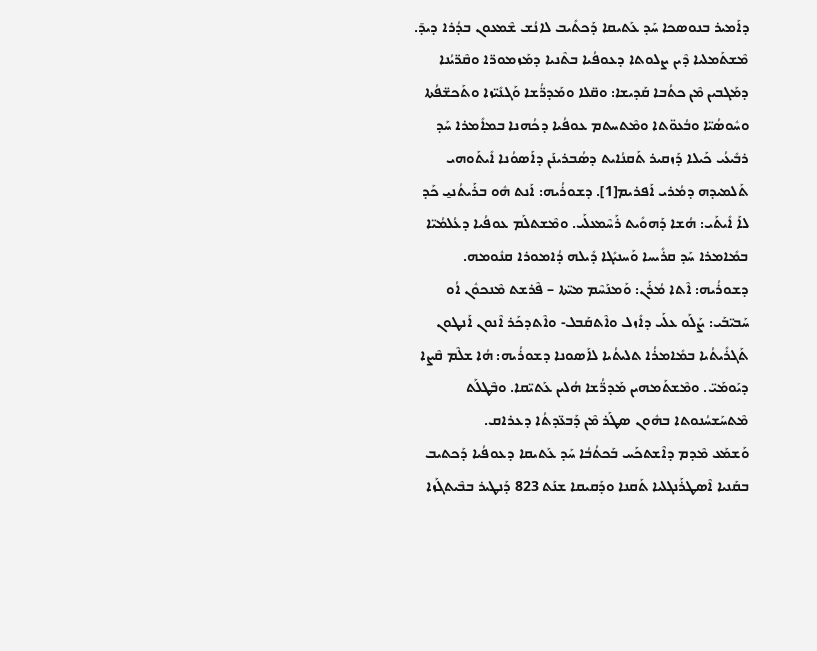ܕܐܰܡܝܪ ܒܢܘܣܟܐ ܚܰܕ ܥܰܬܝܩܐ ܕܰܟܬܺܝܒ ܠܐܢܳܫ ܫܶܡܥܘܢ ܒܕܳܪܐ ܕܝܕ̄.
ܡܶܫܬܰܡܠܝܐ ܕܶܝܢ ܨܠܘܬܐ ܕܥܘܦܳܝܐ ܒܬܶܢܝܐ ܕܡܰܙܡܘܪ̈ܐ ܘܩܶܪ̈ܝܳܢܐ ܕܡܰܓܒܝܢ ܡܶܢ ܟܬܳܒܐ ܩܰܕܝܫܐ: ܘܩ̈ܠܐ ܘܡܰܕܪ̈ܳܫܐ ܘܰܓܢܺܝ̈ܙܐ ܘܬܰܟܫ̈ܦܳܬܐ ܘܚܽܘܣܳܝ̈ܐ ܘܒܳܥܘ̈ܬܐ ܘܡܶܬܚܬܡ ܥܘܦܳܝܐ ܕܟܳܗܢܐ ܒܡܐܺܡܪܐ ܚܰܕ ܪܒܺܝܥܳܝ ܟܰܝܠܐ ܕܰܙܩܝܪ ܬܰܩܢܳܐܝܬ ܕܣܳܒܪܝܢܰܢ ܕܐܰܣܘܳܢܐ ܐܺܝܬܰܘܗܝ ܬܰܠܡܝܕܗ ܕܡܳܪܝ ܐܰܦܪܝܡ[1]. ܕܫܘܪܳܝܗ: ܐܰܢܬ ܗܽܘ ܒܪܰܝܬܳܢܝ̱ ܟܰܕ ܠܐܰ ܐܺܝܬܰܝ: ܗܳܫܐ ܕܰܗܘܺܝܬ ܪܰܚܶܡܥܠܰܝ. ܘܡܶܫܬܠܰܡ ܥܘܦܳܝܐ ܕܥܳܠܡܳܝ̈ܐ ܒܡܺܐܡܪܐ ܚܰܕ ܩܪܺܝܚܐ ܘܰܚܢܝܺܓܐ ܕܺܝܠܗ ܕܳܐܡܘܪܐ ܩܢܽܘܡܗ. ܕܫܘܪܳܝܗ: ܐܶܬܐ ܡܳܪܰܢ: ܘܰܡܢܰܚܶܡ ܡܝ̈ܬܐ – ܦܶܪܫܬ ܡܶܢܟܘܽܢ ܐܳܘ ܚܰܒܝ̈ܒܰܝ: ܨܰܠܰܘ ܥܠܰܝ ܕܐܺܙܠ ܘܐܶܬܩܰܒܠ- ܘܐܶܬܕܟܰܪ ܐܶܢܘܢ ܐܰܢܛܘܢ ܬܰܓܪܺܝܬܳܝܐ ܒܡܺܐܡܪܳܐ ܬܠܝܬܳܝܐ ܠܐܰܣܘܢܐ ܕܫܘܪܳܝܗ: ܗܳܐ ܫܠܶܡ ܩܶܨܐ ܕܝܰܘܡܰܝ̈. ܘܡܶܫܬܰܡܗܝܢ ܡܰܕܪ̈ܳܫܐ ܗܳܠܝܢ ܥܰܬܝ̈ܩܐ. ܘܒܶܛܠܰܬ ܡܶܬܚܰܫܚܳܢܘܬܐ ܒܗܽܘܢ ܣܛܰܪ ܡܶܢ ܕܰܒܥ̈ܕܬܳܐ ܕܥܪܐܩ.
ܘܰܫܡܰܥ ܡܶܕܡ ܕܐܶܫܬܟܰܚ ܒܰܟܬܳܒܳܐ ܚܰܕ ܥܰܬܝܩܐ ܕܥܘܦܳܝܐ ܕܰܟܬܝܒ ܒܩܰܢܝܐ ܐܶܣܛܪܰܢܓܠܝܐ ܬܰܩܢܐ ܘܕܰܩܝܩܐ ܫܢܰܬ 823 ܕܰܢܛܝܪ ܒܒܶܝܬܓܰܙܐ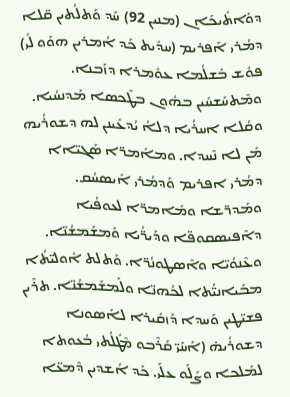ܕܘܰܐܬܺܝܟܰܐܢ (ܡܢܝܢ 92) ܚܰܕ ܘܰܬܠܳܬܝܢ ܩ̈ܠܐ ܕܡܳܪܝ ܐܰܦܪܝܡ (ܚܕܺܝܬ ܟܰܕ ܐܳܡܪܝܢ ܗܘܰܘ ܠܺܝ) ܦܘܽܫ ܒܰܫܠܳܡܐ ܥܘܽܡܪܐ ܕܙܰܒܢܐ. ܘܡܶܬܚܰܫܚܺܝܢ ܒܗܽܘܢ ܒܛܶܟܣܐ ܡܰܕܢܚܳܝܐ. ܘܩܳܠܐ ܐܚܪܳܝܐ ܕܠܐܳ ܝܳܕܥܺܝܢܢ ܠܗ ܕܫܘܪܳܝܗ ܡܰܢ ܠܐ ܢܶܚܕܐ. ܘܡܐܺܡܪ̈ܐ ܣܰܓܝ̈ܐܐ ܕܡܳܪܝ ܐܦܪܝܡ ܘܰܕܡܳܪܝ ܐܺܝܣܚܳܩ. ܘܡܰܕܪ̈ܫܐ ܘܡܺܐܡܪ̈ܐ ܠܥܘܦܳܝܐ ܕܐܶܦܝܣܩܘܦ̈ܐ ܘܕܰܝܪ̈ܳܝܐ ܘܰܡܫܰܡܫܳܢ̈ܐ. ܘܥܶܢܘܳܝ̈ܐ ܘܐܶܣܛܘܢܳܪ̈ܐ. ܘܰܬܠܬ ܐܽܘܠܝ̈ܬܳܐ ܡܒܰܝܐܢܝ̈ܳܬܐ ܠܟܳܗܢ̈ܐ ܘܠܰܡܫܰܡܫܳܢ̈ܐ. ܬܪܶܝܢ ܦܫܝ̈ܛܝܢ ܘܰܚܕܐ ܕܰܙܩܺܝܪܐ ܠܐܰܣܘܢܐ ܕܫܘܪܳܝܗ̇ (ܐܰܚܰܝ̈ ܩܰܪܶܒܘ ܡܶܛܽܠܳܬܝ ܒܳܥܘܬܐ ܠܡܰܠܟܐ ܘܨܰܠܰܘ ܥܠܰܝ. ܟܰܕ ܐܳܫܕܝܢ ܕܶܡܥ̈ܐ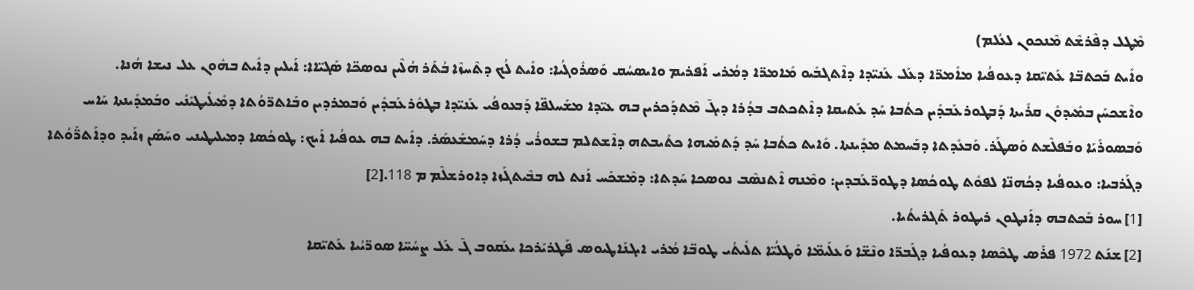ܡܶܛܠ ܕܦܶܪܫܶܬ ܡܶܢܟܘܢ ܠܥܳܠܡ)
ܘܐܺܝܬ ܒܰܟܬܒ̈ܐ ܥܰܬܝ̈ܩܐ ܕܥܘܦܳܝܐ ܡܐܺܡܪ̈ܐ ܕܥܰܠ ܥܰܢܝ̈ܕܐ ܕܐܶܬܓܒܺܝܘ ܡܺܐܡܪ̈ܐ ܕܡܳܪܝ ܐܰܦܪܝܡ ܘܐܝܣܚܳܩ ܘܰܣܪܽܘܓܳܝܐ: ܘܐܺܝܬ ܠܳܟ ܕܬܶܚܙܶܐ ܒܳܬܰܪ ܗܳܠܶܝܢ ܢܘܣܟ̈ܐ ܣܰܓܝ̈ܐܐ: ܐܰܝܠܝܢ ܕܐܺܝܬ ܒܗܽܘܢ ܥܠ ܢܝܫܐ ܗܳܢܐ.
ܘܐܶܫܟܚܰܢ ܒܡܺܝܕܘܽܢ ܩܪܺܝܬܐ ܕܰܒܛܘܪܥܰܒܕܺܝܢ ܟܬܳܒܐ ܚܰܕ ܥܰܬܝܩܐ ܕܐܶܬܟܬܒ ܒܕܳܪܐ ܕܝܓ̄ ܡܶܬܕܰܟܪܝܢ ܒܗ ܥܝ̈ܕܐ ܡܫܰܚܠܦ̈ܐ ܕܰܒܥܘܦܳܝ ܥܰܢܝ̈ܕܐ ܒܛܘܽܪܥܰܒܕܺܝܢ ܘܰܒܡܪܕܝܢ ܘܒܰܐܬܪ̈ܘܳܬܐ ܕܡܺܝܠܺܝܛܝܺܢܺܝ ܘܒܰܡܕܺܝܢܬܐ ܚܰܐܚ ܘܰܒܣܘܪܺܝܰܐ ܘܒܰܦܠܶܫܬ ܘܰܣܛܰܪ. ܘܰܒܥܺܕܬܐ ܕܒܰܚܡܬ ܡܕܺܝܢܬܐ. ܘܺܐܝܬ ܟܬܳܒܐ ܚܰܕ ܕܰܬܡܺܝܗܐ ܟܬܺܝܒܬܗ ܕܐܶܫܬܠܡ ܒܫܘܪܳܝ ܕܳܪܐ ܕܚܰܡܫܰܥܣܰܪ. ܕܐܺܝܬ ܒܗ ܥܘܦܳܝܐ ܐܰܝܟ: ܛܘܟܳܣܐ ܕܡܝܠܝܛܝܢܝ ܘܚܰܣܰܢ ܙܐܰܝܕ ܘܕܐܰܬܪ̈ܰܘܳܬܐ ܕܓܰܪܒܝܐ: ܘܥܘܦܳܝܐ ܕܟܳܗܢ̈ܐ ܠܦܘܽܬ ܛܘܟܳܣܐ ܕܛܘܪ̈ܥܰܒܕܝܢ: ܘܡܶܢܗ ܐܶܬܢܣܶܒ ܢܘܣܟܐ ܚܰܕܬܐ: ܕܡܶܫܟܰܚ ܐܰܢܬ ܠܗ ܒܒܶܝܬܓܰܙܐ ܕܐܘܪܫܠܶܡ ܡ 118.[2]
[1] ܚܘܪ ܒܰܟܬܒܗ ܕܐܰܢܛܘܢ ܪܝܛܘܪ ܬܰܓܪܝܬܳܝܐ.
[2] ܫܢܰܬ 1972 ܦܪܰܣ ܛܟܶܣܐ ܕܥܘܦܳܝܐ ܕܓܰܒܪ̈ܐ ܘܢܶܫ̈ܐ ܘܰܥܠܰܝܡ̈ܐ ܘܰܛܠܳܝ̈ܐ ܬܠܺܝܬܳܝ ܛܘܒ̈ܐ ܡܳܪܝ ܐܝܓܢܰܐܛܝܘܣ ܦܰܛܪܝܰܪܟܐ ܝܥܰܩܘܒ ܓ̄ ܥܰܠ ܨܚܳܚ̈ܐ ܣܘܪ̈ܝܳܝܐ ܥܰܬܝ̈ܩܐ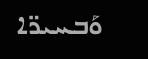ܘܰܒܚܝܪ̈ܐ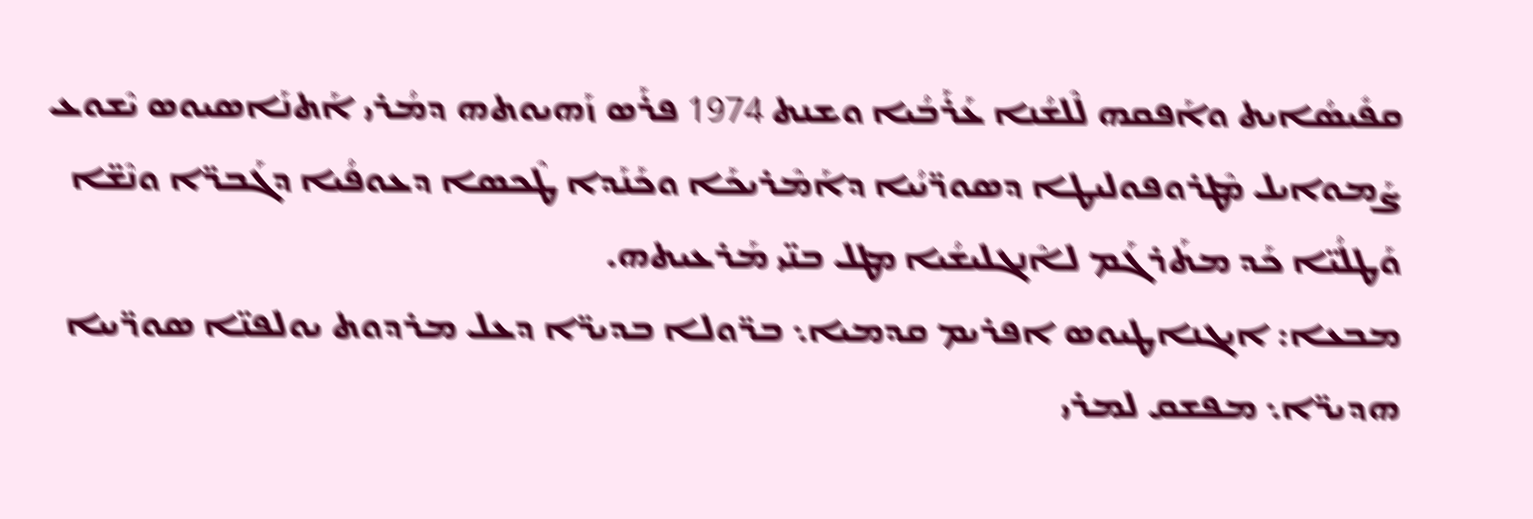ܩܦܺܝܣܳܐܝܬ ܘܐܰܦܩܗ ܠܶܠܫܳܢܐ ܥܰܪܰܒܳܝܐ ܘܫܢܬ 1974 ܦܪܰܣ ܙܰܗܝܘܬܗ ܕܡܳܪܝ ܐܰܬܢܰܐܣܝܘܣ ܝܶܫܘܥ ܨܰܡܘܐܝܠ ܡܶܛܪܘܦܘܠܝܛܐ ܕܣܘܪ̈ܝܳܝܐ ܕܐܰܡܶܪܝܟܰܐ ܘܟܰܢܰܕܐ ܛܶܟܣܐ ܕܥܘܦܳܝܐ ܕܓܰܒܪ̈ܐ ܘܢܶܫ̈ܐ ܘܰܛܠܳܝ̈ܐ ܟܰܕ ܡܬܰܪܓܰܡ ܠܐܶܢܓܠܝܫܳܝܐ ܡܛܠ ܒܢ̈ܝ ܡܰܪܥܝܬܗ.
ܡܒܥܐ: ܐܝܓܢܐܛܝܘܣ ܐܦܪܝܡ ܩܕܡܝܐ܆ ܒܪ̈ܘܠܐ ܒܕܝܪ̈ܐ ܕܥܠ ܡܪܕܘܬ ܝܘܠܦܢ̈ܐ ܣܘܪ̈ܝܝܐ ܗܕܝܪ̈ܐ܆ ܡܦܫܩ ܠܡܪܝ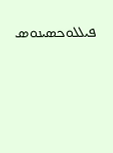ܦܝܠܠܘܟܣܝܢܘܣ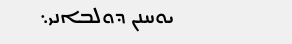ܝܘܚܢܢ ܕܘܠܒܐܢܝ܆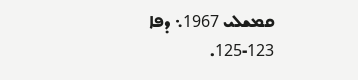ܩܡܫܠܝ 1967܆ ܕܦܐ 123-125.